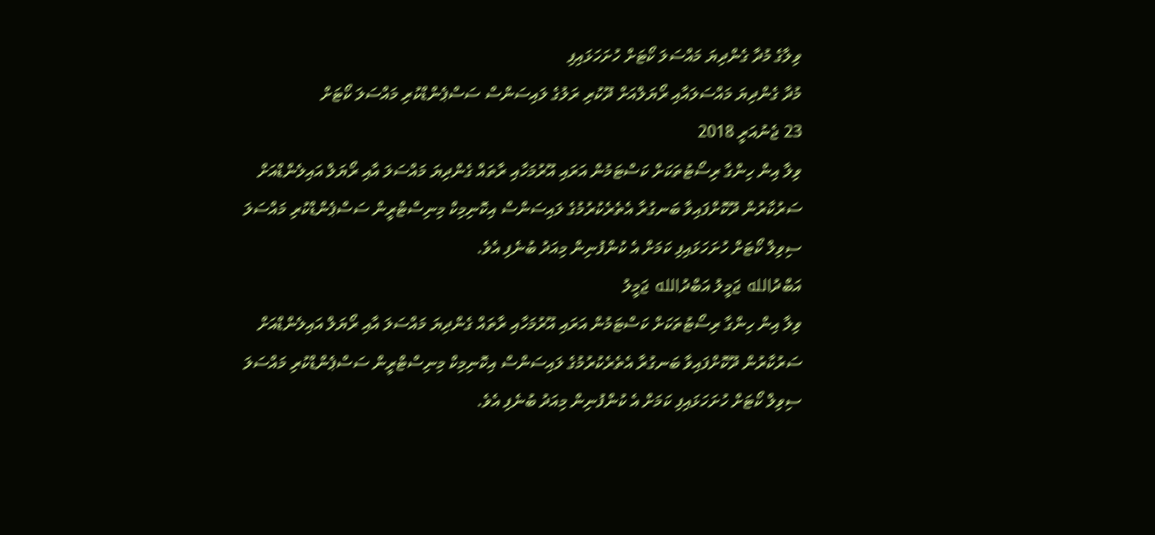ވިލާގެ މުދާ ގެންދިޔަ މައްސަލަ ކޯޓަށް ހުށަހަޅައިފި
މުދާ ގެންދިޔަ މައްސަލައާއި ރޯޔަލްއަށް ދޫކުރި ރަލުގެ ލައިސަންސް ސަސްޕެންޑްކުރި މައްސަލަ ކޯޓަށް
23 ޖެނުއަރީ 2018
ވިލާ އިން ހިންގާ ރިސޯޓުތަކަށް ކަސްޓަމުން އަރައި އޫރުމަހާއި ރާތައް ގެންދިޔަ މައްސަލަ އާއި ރޯޔަލް އައިލެންޑްއަށް ސަރުކާރުން ދޫކޮށްފައިވާ ބަނގުރާ އެތެރެކުރުމުގެ ލައިސަންސް އިކޮނިމިކް މިނިސްޓްރީން ސަސްޕެންޑްކުރި މައްސަލަ ސިވިލް ކޯޓަށް ހުށަހަޅައިފި ކަމަށް އެ ކުންފުނިން މިއަދު ބުނެފި އެވެ.
އަބްދުالله ޖަމީލު އަބްދުالله ޖަމީލު
ވިލާ އިން ހިންގާ ރިސޯޓުތަކަށް ކަސްޓަމުން އަރައި އޫރުމަހާއި ރާތައް ގެންދިޔަ މައްސަލަ އާއި ރޯޔަލް އައިލެންޑްއަށް ސަރުކާރުން ދޫކޮށްފައިވާ ބަނގުރާ އެތެރެކުރުމުގެ ލައިސަންސް އިކޮނިމިކް މިނިސްޓްރީން ސަސްޕެންޑްކުރި މައްސަލަ ސިވިލް ކޯޓަށް ހުށަހަޅައިފި ކަމަށް އެ ކުންފުނިން މިއަދު ބުނެފި އެވެ.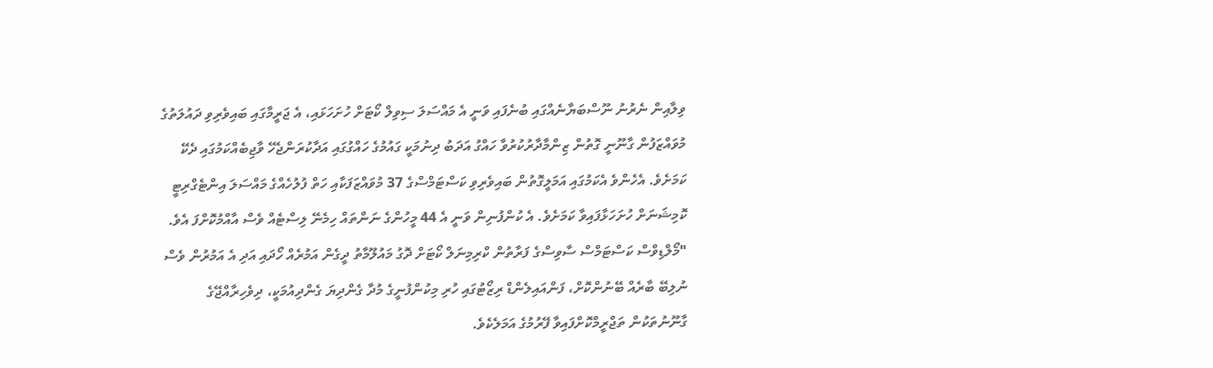ވިލާއިން ނެރުނު ނޫސްބަޔާނެއްގައި ބުނެފައި ވަނީ އެ މައްސަލަ ސިވިލް ކޯޓަށް ހުށަހަޅައި، އެ ޖަރީމާގައި ބައިވެރިވި ދައުލަތުގެ މުވައްޒަފުން ގާނޫނީ ގޮތުން ޒިންމާދާރުކުރުވާ ހައްގު އަދަބު ދިނުމަކީ ގައުމުގެ ހައްގުގައި އަދާކުރަންޖެހޭ ވާޖިބެއްކަމުގައި ދެކޭ ކަމަށެވެ. އެހެންވެ އެކަމުގައި އަމަލީގޮތުން ބައިވެރިވި ކަސްޓަމްސްގެ 37 މުވައްޒަފަކާއި ހަތް ފުލުހެއްގެ މައްސަލަ އިންޓެގްރިޓީ ކޮމިޝަނަށް ހުށަހަޅާފައިވާ ކަމަށެވެ. އެ ކުންފުނިން ވަނީ އެ 44 މީހުންގެ ނަންތައް ހިމެނޭ ލިސްޓެއް ވެސް އާއްމުކޮށްފަ އެވެ.
"މޯލްޑިވްސް ކަސްޓަމްސް ސާވިސްގެ ފަރާތުން ކްރިމިނަލް ކޯޓަށް ދޮގު މައުލޫމާތު ދީގެން އަމުރެއް ހޯދައި އަދި އެ އަމުރުން ވެސް ނުލިބޭ ބާރެއް ބޭނުންކޮށް، ފަންއައިލެންޑް ރިޒޯޓުގައި ހުރި މިކުންފުނީގެ މުދާ ގެންދިޔަ ގެންދިއުމަކީ، ދިވެހިރާއްޖޭގެ ގާނޫނުތަކުން ތަޖްރީމްކޮށްފައިވާ ފޭރުމުގެ އަމަލެކެވެ.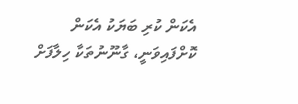އެކަން ކުރި ބަޔަކު އެކަން ކޮށްފައިވަނީ، ގާނޫނުތަކާ ހިލާފަށް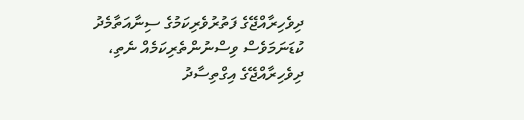ދިވެހިރާއްޖޭގެ ފަތުރުވެރިކަމުގެ ސިނާއަތާމެދު ކުޑަނަމަވެސް ވިސްނުންތެރިކަމެއް ނެތި، ދިވެހިރާއްޖޭގެ އިގްތިސާދު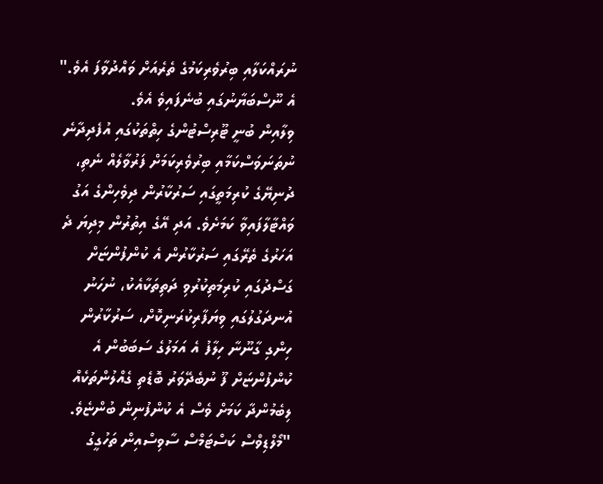ނުރައްކަލާއި ބިރުވެރިކަމުގެ ތެރެއަށް ވައްދުވާފަ އެވެ." އެ ނޫސްބަޔާނުގައި ބުނެފައިވެ އެވެ.
ވިލާއިން ބުނީ ޓޫރިސްޓުންގެ ހިތްތަކުގައި އުފެދިދާނެ ނުތަނަވަސްކަމާއި ބިރުވެރިކަމަށް ފަރުވާލެއް ނެތި، ދުނިޔޭގެ ކުރިމަތީގައި ސަރުކާރުން ދިވެހިންގެ އަގު ވައްޓާލާފައިވާ ކަމަށެވެ. އަދި އޭގެ އިތުރުން މިދިޔަ ދެ އަހަރުގެ ތެރޭގައި ސަރުކާރުން އެ ކުންފުންޏަށް ގަސްދުގައި ކުރިމަތިކުރުވި ދަތިތަކާއެކު، ނުހަނު އުނދަގުލުގައި ވިޔަފާރިކުރަނިކޮށް، ސަރުކާރުން ހިންގި ގާނޫނާ ހިލާފު އެ އަމަލުގެ ސަބަބުން އެ ކުންފުންޏަށް ފޫ ނުބެދޭވަރު ބޮޑެތި ގެއްލުންތަކެއް ލިބެމުންދާ ކަމަށް ވެސް އެ ކުންފުނިން ބުންޏެވެ.
"މޯލްޑިވްސް ކަސްޓަމްސް ސާވިސްއިން ތަހުގީގު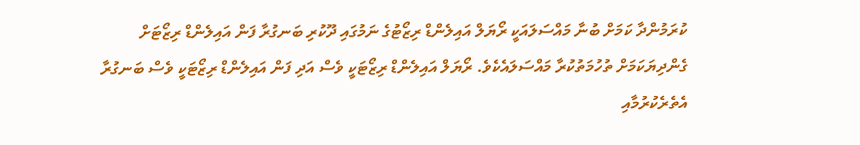ކުރަމުންދާ ކަމަށް ބުނާ މައްސަލައަކީ ރޯޔަލް އައިލެންޑް ރިޒޯޓުގެ ނަމުގައި ދޫކުރި ބަނގުރާ ފަން އައިލެންޑް ރިޒޯޓަށް ގެންދިޔަކަމަށް ތުހުމަތުކުރާ މައްސަލައެކެވެ. ރޯޔަލް އައިލެންޑް ރިޒޯޓަކީ ވެސް އަދި ފަން އައިލެންޑް ރިޒޯޓަކީ ވެސް ބަނގުރާ އެތެރެކުރުމާއި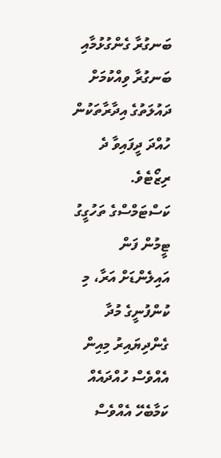ބަނގުރާ ގެންގުޅުމާއި ބަނގުރާ ވިއްކުމަށް ދައުލަތުގެ އިދާރާތަކުން ހުއްދަ ދީފައިވާ ދެ ރިޒޯޓެވެ. ކަސްޓަމްސްގެ ތަހުގީގު ޓީމުން ފަން އައިލެންޑަށް އަރާ، މި ކުންފުނީގެ މުދާ ގެންދިޔައިރު މިއިން އެއްވެސް ހުއްދައެއް ކަމާބެހޭ އެއްވެސް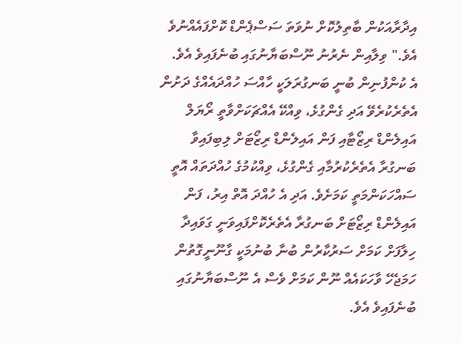އިދާރާއަކުން ބާތިލުކޮށް ނުވަތަ ސަސްޕެންޑް ކޮށްފައެއްނުވެ އެވެ." ވިލާއިން ނެރުނު ނޫސްބަޔާނުގައި ބުނެފައިވެ އެވެ.
އެ ކުންފުނިން ބުނީ ބަނގުރަލަކީ ހާއްސަ ހުއްދައެއްގެ ދަށުން އެތެރެކުރެވޭ އަދި ގެންގުޅެ، ވިއްކޭ އެއްޗަކަށްވާތީ ރޯޔަލް އައިލެންޑް ރިޒޯޓާއި ފަން އައިލެންޑް ރިޒޯޓަށް ލިބިފައިވާ ބަނގުރާ އެތެރެކުރުމާއި ގެންގުޅެ، ވިއްކުމުގެ ހުއްދަތައް އޮތީ ސައްހަކަންމަތީ ކަމަށެވެ. އަދި އެ ހުއްދަ އޮތް އިރު، ފަން އައިލެންޑް ރިޒޯޓަށް ބަނގުރާ އެތެރެކޮށްފައިވަނީ ގަވައިދާ ހިލާފަށް ކަމަށް ސަރުކާރުން ބުނާ ބުނުމަކީ ގާނޫނީގޮތުން ހަމަޖެހޭ ވާހަކައެއް ނޫން ކަމަށް ވެސް އެ ނޫސްބަޔާނުގައި ބުނެފައިވެ އެވެ.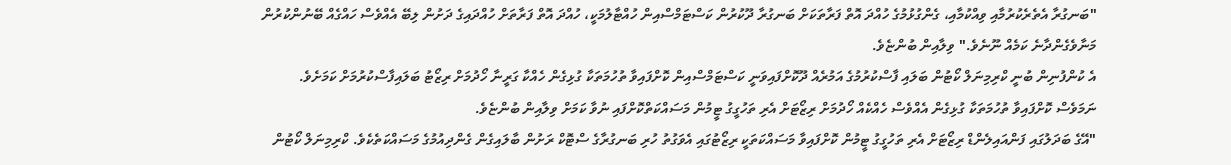"ބަނގުރާ އެތެރެކުރުމާއި ވިއްކުމާއި، ގެންގުޅުމުގެ ހުއްދަ އޮތް ފަރާތަކަށް ބަނގުރާ ދޫކުރުން ކަސްޓަމްސްއިން ހުއްޓާލުމަކީ، ހުއްދަ އޮތް ފަރާތަށް ހުއްދައިގެ ދަށުން ލިބޭ އެއްވެސް ހައްގެއް ބޭނުންކުރުން މަނާވެގެންދާނެ ކަމެއް ނޫނެވެ." ވިލާއިން ބުންޏެވެ.
އެ ކުންފުނިން ބުނީ ކްރިމިނަލް ކޯޓުން ބަލައި ފާސްކުރުމުގެ އަމުރެއް ދޫކޮށްފައިވަނީ ކަސްޓަމްސްއިން ކޮށްފައިވާ ތުހުމަތަކާ ގުޅިގެން ހެއްކާ ގަރީނާ ހޯދުމަށް ރިޒޯޓު ބަލައިފާސްކުރުމަށް ކަމަށެވެ. ނަމަވެސް ކޮށްފައިވާ ތުހުމަތަކާ ގުޅިގެން އެއްވެސް ހެއްކެއް ހޯދުމަށް ރިޒޯޓަށް އެރި ތަހުގީގު ޓީމުން މަސައްކަތްކޮށްފައި ނުވާ ކަމަށް ވިލާއިން ބުންޏެވެ.
"އޭގެ ބަދަލުގައި ފަންއައިލެންޑް ރިޒޯޓަށް އެރި ތަހުގީގު ޓީމުން ކޮށްފައިވާ މަސައްކަތަކީ ރިޒޯޓުގައި އެވަގުތު ހުރި ބަނގުރާގެ ސްޓޮކް ރަށުން ބާލައިގެން ގެންދިއުމުގެ މަސައްކަތެކެވެ. ކްރިމިނަލް ކޯޓުން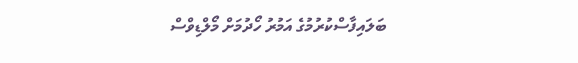ބަލައިފާސްކުރުމުގެ އަމުރު ހޯދުމަށް މޯލްޑިވްސް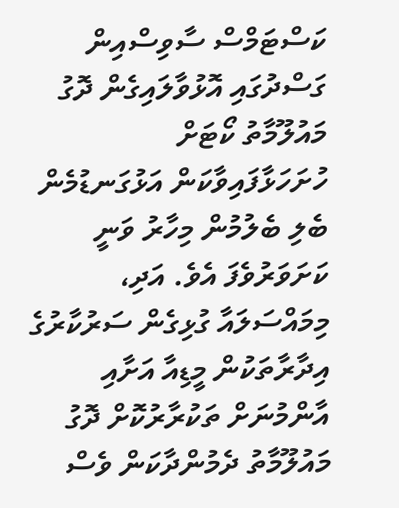ކަސްޓަމްސް ސާވިސްއިން ގަސްދުގައި އޮޅުވާލައިގެން ދޮގު މައުލޫމާތު ކޯޓަށް ހުށަހަޅާފައިވާކަން އަޅުގަނޑުމެން ބެލި ބެލުމުން މިހާރު ވަނީ ކަށަވަރުވެފަ އެވެ. އަދި، މިމައްސަލައާ ގުޅިގެން ސަރުކާރުގެ އިދާރާތަކުން މީޑިއާ އަށާއި އާންމުނަށް ތަކުރާރުކޮށް ދޮގު މައުލޫމާތު ދެމުންދާކަން ވެސް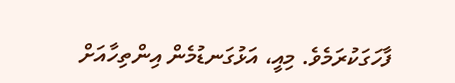ފާހަގަކުރަމެވެ. މިއީ، އަޅުގަނޑުމެން އިންތިހާއަށް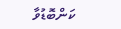ކަންބޮޑުވާ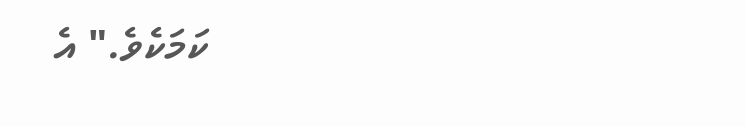ކަމަކެވެ." އެ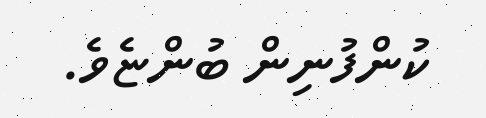ކުންފުނިން ބުންޏެވެ.